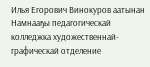Илья Егорович Винокуров аатынан Намнааҕы педагогическай колледжка художественнай-графическай отделение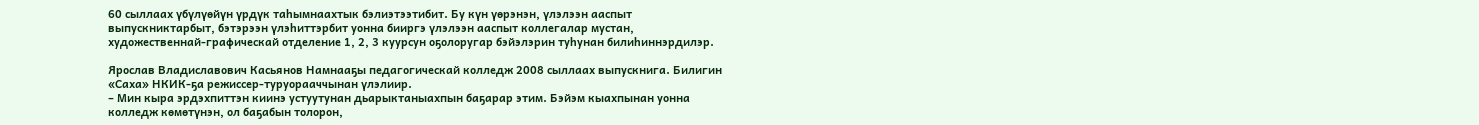60 сыллаах үбүлүөйүн үрдүк таһымнаахтык бэлиэтээтибит. Бу күн үөрэнэн, үлэлээн ааспыт выпускниктарбыт, бэтэрээн үлэһиттэрбит уонна бииргэ үлэлээн ааспыт коллегалар мустан, художественнай-графическай отделение 1, 2, 3 куурсун оҕолоругар бэйэлэрин туһунан билиһиннэрдилэр.

Ярослав Владиславович Касьянов Намнааҕы педагогическай колледж 2008 сыллаах выпускнига. Билигин «Саха» НКИК-ҕа режиссер-туруорааччынан үлэлиир.
– Мин кыра эрдэхпиттэн киинэ устуутунан дьарыктаныахпын баҕарар этим. Бэйэм кыахпынан уонна колледж көмөтүнэн, ол баҕабын толорон,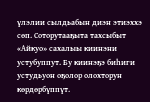үлэлии сылдьабын диэн этиэххэ сөп. Соторутааҕыта тахсыбыт «Айкуо» сахалыы киинэни устубуппут. Бу киинэҕэ биһиги устудьуон оҕолор олохторун көрдөрбүппүт.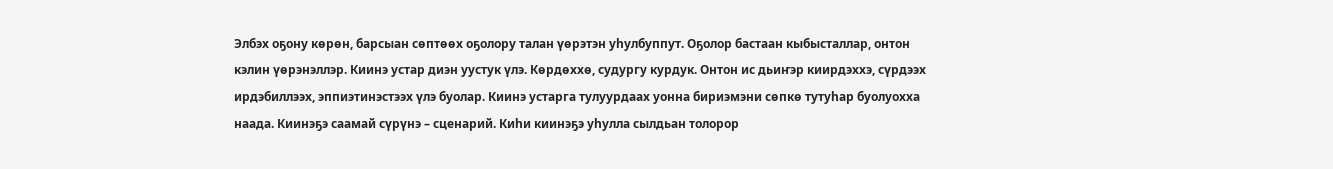Элбэх оҕону көрөн, барсыан сөптөөх оҕолору талан үөрэтэн уһулбуппут. Оҕолор бастаан кыбысталлар, онтон кэлин үөрэнэллэр. Киинэ устар диэн уустук үлэ. Көрдөххө, судургу курдук. Онтон ис дьиҥэр киирдэххэ, сүрдээх ирдэбиллээх, эппиэтинэстээх үлэ буолар. Киинэ устарга тулуурдаах уонна бириэмэни сөпкө тутуһар буолуохха наада. Киинэҕэ саамай сүрүнэ – сценарий. Киһи киинэҕэ уһулла сылдьан толорор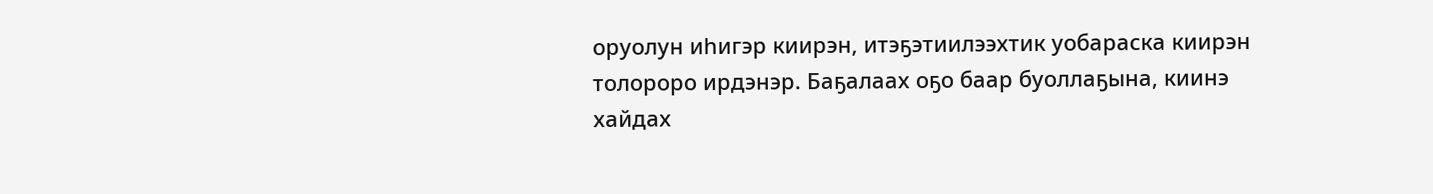оруолун иһигэр киирэн, итэҕэтиилээхтик уобараска киирэн толороро ирдэнэр. Баҕалаах оҕо баар буоллаҕына, киинэ хайдах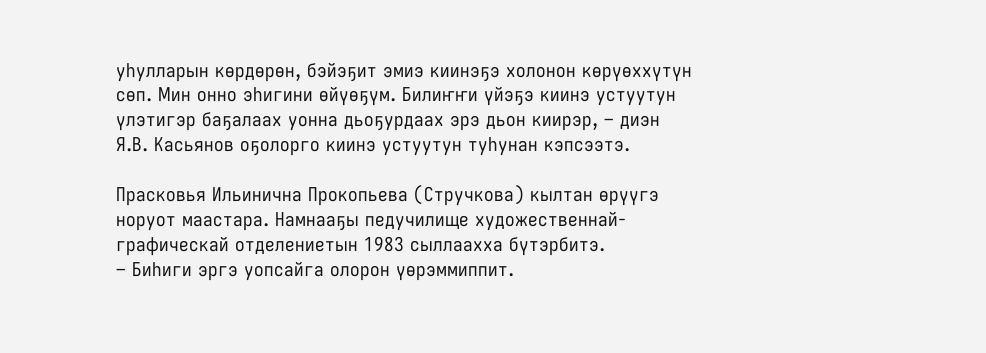уһулларын көрдөрөн, бэйэҕит эмиэ киинэҕэ холонон көрүөххүтүн сөп. Мин онно эһигини өйүөҕүм. Билиҥҥи үйэҕэ киинэ устуутун үлэтигэр баҕалаах уонна дьоҕурдаах эрэ дьон киирэр, – диэн Я.В. Касьянов оҕолорго киинэ устуутун туһунан кэпсээтэ.

Прасковья Ильинична Прокопьева (Стручкова) кылтан өрүүгэ норуот маастара. Намнааҕы педучилище художественнай-графическай отделениетын 1983 сыллаахха бүтэрбитэ.
– Биһиги эргэ уопсайга олорон үөрэммиппит.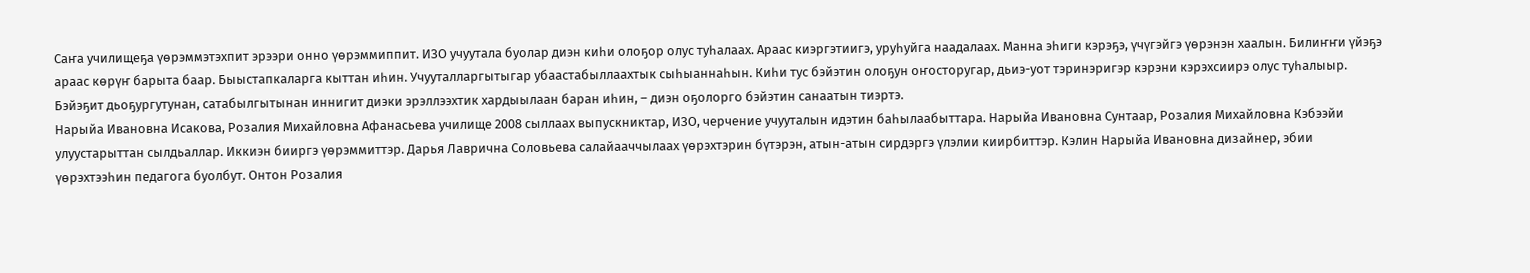Саҥа училищеҕа үөрэммэтэхпит эрээри онно үөрэммиппит. ИЗО учуутала буолар диэн киһи олоҕор олус туһалаах. Араас киэргэтиигэ, уруһуйга наадалаах. Манна эһиги кэрэҕэ, үчүгэйгэ үөрэнэн хаалын. Билиҥҥи үйэҕэ араас көрүҥ барыта баар. Быыстапкаларга кыттан иһин. Учууталларгытыгар убаастабыллаахтык сыһыаннаһын. Киһи тус бэйэтин олоҕун оҥосторугар, дьиэ-уот тэринэригэр кэрэни кэрэхсиирэ олус туһалыыр. Бэйэҕит дьоҕургутунан, сатабылгытынан иннигит диэки эрэллээхтик хардыылаан баран иһин, – диэн оҕолорго бэйэтин санаатын тиэртэ.
Нарыйа Ивановна Исакова, Розалия Михайловна Афанасьева училище 2008 сыллаах выпускниктар, ИЗО, черчение учууталын идэтин баһылаабыттара. Нарыйа Ивановна Сунтаар, Розалия Михайловна Кэбээйи улуустарыттан сылдьаллар. Иккиэн бииргэ үөрэммиттэр. Дарья Лаврична Соловьева салайааччылаах үөрэхтэрин бүтэрэн, атын-атын сирдэргэ үлэлии киирбиттэр. Кэлин Нарыйа Ивановна дизайнер, эбии үөрэхтээһин педагога буолбут. Онтон Розалия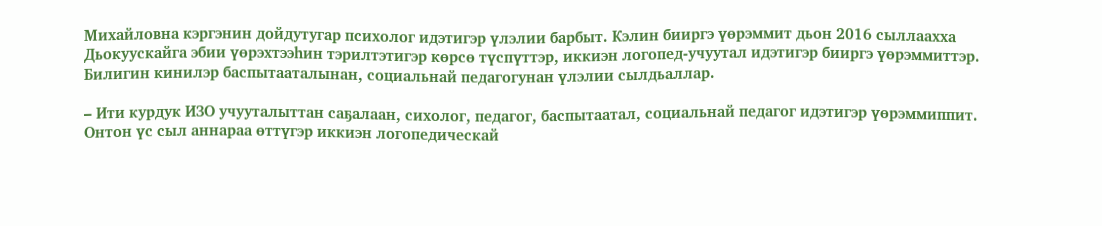Михайловна кэргэнин дойдутугар психолог идэтигэр үлэлии барбыт. Кэлин бииргэ үөрэммит дьон 2016 сыллаахха Дьокуускайга эбии үөрэхтээһин тэрилтэтигэр көрсө түспүттэр, иккиэн логопед-учуутал идэтигэр бииргэ үөрэммиттэр. Билигин кинилэр баспытааталынан, социальнай педагогунан үлэлии сылдьаллар.

– Ити курдук ИЗО учууталыттан саҕалаан, сихолог, педагог, баспытаатал, социальнай педагог идэтигэр үөрэммиппит. Онтон үс сыл аннараа өттүгэр иккиэн логопедическай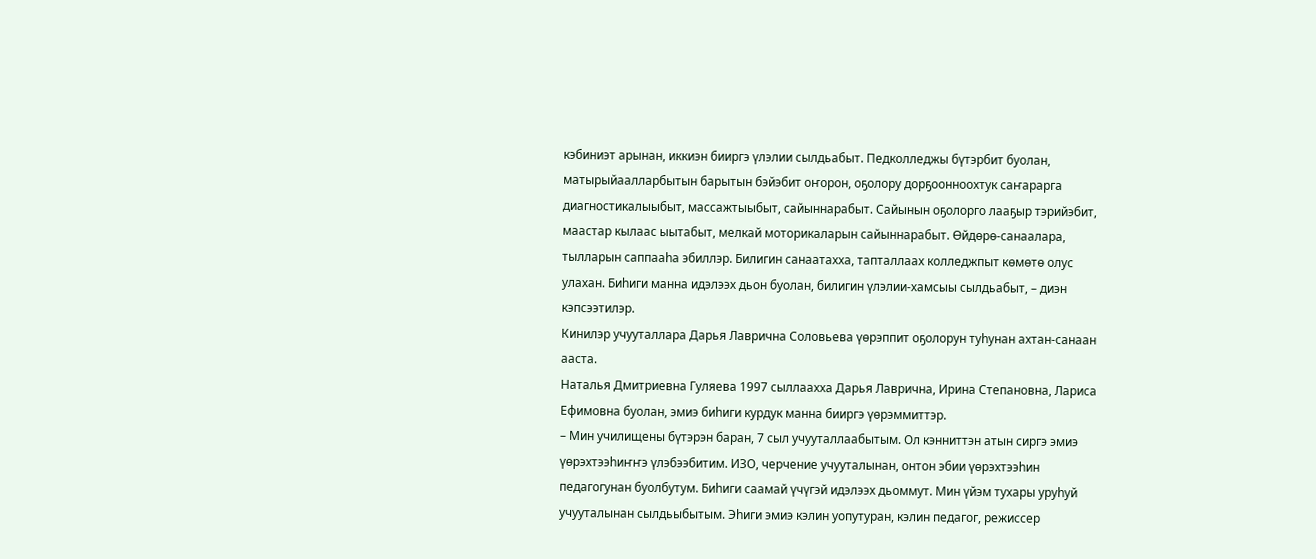кэбиниэт арынан, иккиэн бииргэ үлэлии сылдьабыт. Педколледжы бүтэрбит буолан, матырыйаалларбытын барытын бэйэбит оҥорон, оҕолору дорҕоонноохтук саҥарарга диагностикалыыбыт, массажтыыбыт, сайыннарабыт. Сайынын оҕолорго лааҕыр тэрийэбит, маастар кылаас ыытабыт, мелкай моторикаларын сайыннарабыт. Өйдөрө-санаалара, тылларын саппааһа эбиллэр. Билигин санаатахха, тапталлаах колледжпыт көмөтө олус улахан. Биһиги манна идэлээх дьон буолан, билигин үлэлии-хамсыы сылдьабыт, – диэн кэпсээтилэр.
Кинилэр учууталлара Дарья Лаврична Соловьева үөрэппит оҕолорун туһунан ахтан-санаан ааста.
Наталья Дмитриевна Гуляева 1997 сыллаахха Дарья Лаврична, Ирина Степановна, Лариса Ефимовна буолан, эмиэ биһиги курдук манна бииргэ үөрэммиттэр.
– Мин училищены бүтэрэн баран, 7 сыл учууталлаабытым. Ол кэнниттэн атын сиргэ эмиэ үөрэхтээһиҥҥэ үлэбээбитим. ИЗО, черчение учууталынан, онтон эбии үөрэхтээһин педагогунан буолбутум. Биһиги саамай үчүгэй идэлээх дьоммут. Мин үйэм тухары уруһуй учууталынан сылдьыбытым. Эһиги эмиэ кэлин уопутуран, кэлин педагог, режиссер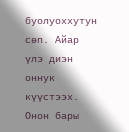буолуоххутун сөп. Айар үлэ диэн оннук күүстээх. Онон бары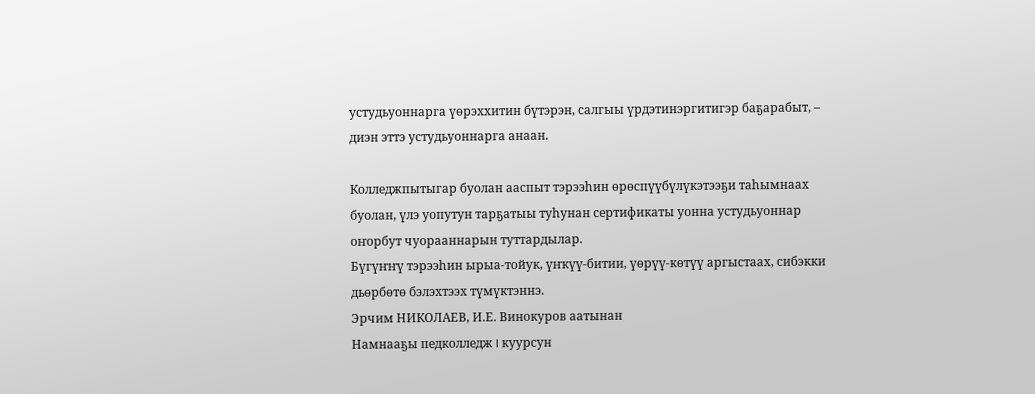устудьуоннарга үөрэххитин бүтэрэн, салгыы үрдэтинэргитигэр баҕарабыт, – диэн эттэ устудьуоннарга анаан.

Колледжпытыгар буолан ааспыт тэрээһин өрөспүүбүлүкэтээҕи таһымнаах буолан, үлэ уопутун тарҕатыы туһунан сертификаты уонна устудьуоннар оҥорбут чуорааннарын туттардылар.
Бүгүҥҥү тэрээһин ырыа-тойук, үҥкүү-битии, үөрүү-көтүү аргыстаах, сибэкки дьөрбөтө бэлэхтээх түмүктэннэ.
Эрчим НИКОЛАЕВ, И.Е. Винокуров аатынан
Намнааҕы педколледж I куурсун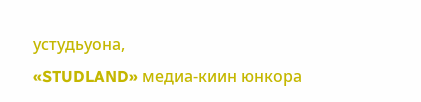устудьуона,
«STUDLAND» медиа-киин юнкора